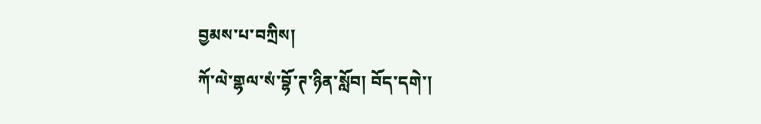བྱམས་པ་བཀྲིས།
ཀོ་ལེ་གྷལ་སཾ་བྷོ་ཊ་ཉིན་སློབ། བོད་དགེ་།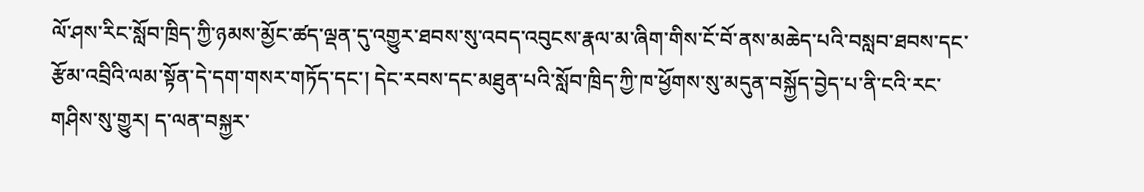ལོ་ཤས་རིང་སློབ་ཁྲིད་ཀྱི་ཉམས་མྱོང་ཚད་ལྡན་དུ་འགྱུར་ཐབས་སུ་འབད་འབུངས་རྣལ་མ་ཞིག་གིས་ངོ་བོ་ནས་མཆེད་པའི་བསླབ་ཐབས་དང་རྩོམ་འབྲིའི་ལམ་སྟོན་དེ་དག་གསར་གཏོད་དང་། དེང་རབས་དང་མཐུན་པའི་སློབ་ཁྲིད་ཀྱི་ཁ་ཕྱོགས་སུ་མདུན་བསྐྱོད་བྱེད་པ་ནི་ངའི་རང་གཤིས་སུ་གྱུར། ད་ལན་བསྐྱར་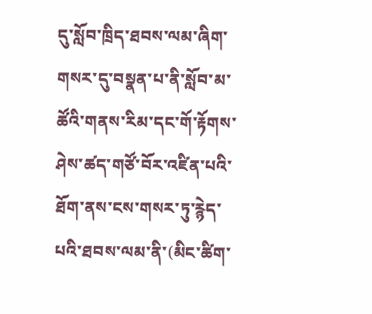དུ་སློབ་ཁྲིད་ཐབས་ལམ་ཞིག་གསར་དུ་བསྣན་པ་ནི་སློབ་མ་ཚོའི་གནས་རིམ་དང་གོ་རྟོགས་ཤེས་ཚད་གཙོ་བོར་འཛིན་པའི་ཐོག་ནས་ངས་གསར་ཏུ་རྙེད་པའི་ཐབས་ལམ་ནི་(མིང་ཚིག་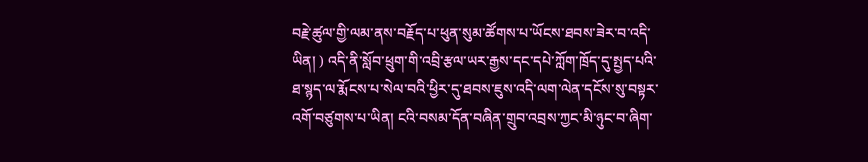བརྗེ་ཚུལ་གྱི་ལམ་ནས་བརྗོད་པ་ཕུན་སུམ་ཚོགས་པ་ཡོངས་ཐབས་ཟེར་བ་འདི་ཡིན། ) འདི་ནི་སློབ་ཕྲུག་གི་འབྲི་རྩལ་ཡར་རྒྱས་དང་དཔེ་ཀློག་ཁྲོད་དུ་སྤྱད་པའི་ཐ་སྙད་ལ་རྨོངས་པ་སེལ་བའི་ཕྱིར་དུ་ཐབས་ཇུས་འདི་ལག་ལེན་དངོས་སུ་བསྟར་འགོ་བཙུགས་པ་ཡིན། ངའི་བསམ་དོན་བཞིན་གྲུབ་འབྲས་ཀྱང་མི་ཉུང་བ་ཞིག་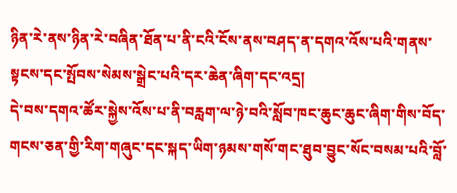ཉིན་རེ་ནས་ཉིན་རེ་བཞིན་ཐོན་པ་ནི་ངའི་ངོས་ནས་བཤད་ན་དགའ་འོས་པའི་གནས་སྟངས་དང་སྤོབས་སེམས་སྒྲེང་པའི་དར་ཆེན་ཞིག་དང་འདྲ།
དེ་བས་དགའ་ཚོར་སྐྱེས་འོས་པ་ནི་བརླག་ལ་ཉེ་བའི་སློབ་ཁང་ཆུང་ཆུང་ཞིག་གིས་བོད་གངས་ཅན་གྱི་རིག་གཞུང་དང་སྐད་ཡིག་ཉམས་གསོ་གང་ཐུབ་བྱུང་སོང་བསམ་པའི་བློ་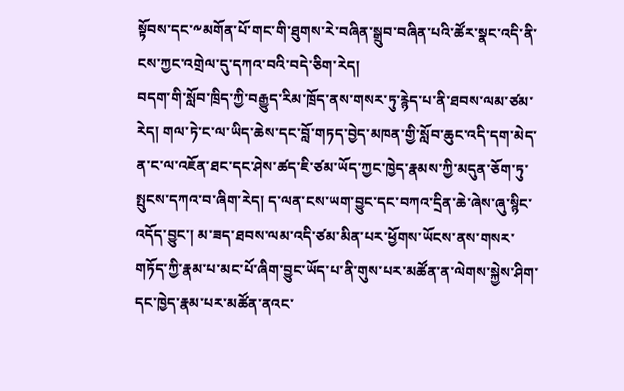སྟོབས་དང་༸མགོན་པོ་གང་གི་ཐུགས་རེ་བཞིན་སྒྲུབ་བཞིན་པའི་ཚོར་སྣང་འདི་ནི་ངས་ཀྱང་འགྲེལ་དུ་དཀའ་བའི་བདེ་ཅིག་རེད།
བདག་གི་སློབ་ཁྲིད་ཀྱི་བརྒྱུད་རིམ་ཁྲོད་ནས་གསར་ཏུ་རྙེད་པ་ནི་ཐབས་ལམ་ཙམ་རེད། གལ་ཏེ་ང་ལ་ཡིད་ཆེས་དང་བློ་གཏད་བྱེད་མཁན་གྱི་སློབ་ཆུང་འདི་དག་མེད་ན་ང་ལ་འཇོན་ཐང་དང་ཤེས་ཚད་ཇི་ཙམ་ཡོད་ཀྱང་ཁྱེད་རྣམས་ཀྱི་མདུན་ཅོག་ཏུ་སྤུངས་དཀའ་བ་ཞིག་རེད། ད་ལན་ངས་ཡག་བྱུང་དང་བཀའ་དྲིན་ཆེ་ཞེས་ཞུ་སྙིང་འདོད་བྱུང་། མ་ཟད་ཐབས་ལམ་འདི་ཙམ་མིན་པར་ཕྱོགས་ཡོངས་ནས་གསར་གཏོད་ཀྱི་རྣམ་པ་མང་པོ་ཞིག་བྱུང་ཡོད་པ་ནི་གུས་པར་མཚོན་ན་ལེགས་སྐྱེས་ཤིག་དང་ཁྱེད་རྣམ་པར་མཚོན་ནའང་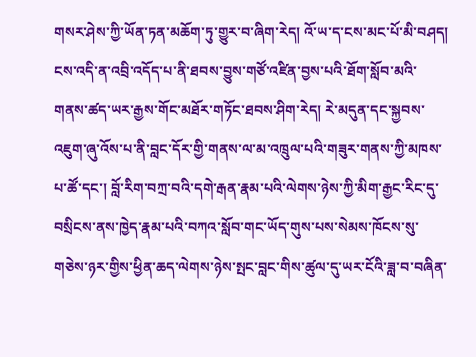གསར་ཤེས་ཀྱི་ཡོན་ཏན་མཆོག་ཏུ་གྱུར་བ་ཞིག་རེད། འོ་ཡ་ད་ངས་མང་པོ་མི་བཤད། ངས་འདི་ན་འབྲི་འདོད་པ་ནི་ཐབས་བྱུས་གཙོ་འཛིན་བྱས་པའི་ཐོག་སློབ་མའི་གནས་ཚད་ཡར་རྒྱས་གོང་མཐོར་གཏོང་ཐབས་ཤིག་རེད། རེ་མདུན་དང་སྐྱབས་འཇུག་ཞུ་འོས་པ་ནི་བླང་དོར་གྱི་གནས་ལ་མ་འཁྲུལ་པའི་གཟུར་གནས་ཀྱི་མཁས་པ་ཚོ་དང་། བློ་རིག་བཀྲ་བའི་དགེ་རྒན་རྣམ་པའི་ལེགས་ཉེས་ཀྱི་མིག་རྒྱང་རིང་དུ་བསྲིངས་ནས་ཁྱེད་རྣམ་པའི་བཀའ་སློབ་གང་ཡོད་གུས་པས་སེམས་ཁོངས་སུ་གཅེས་ཉར་གྱིས་ཕྱིན་ཆད་ལེགས་ཉེས་སྤང་བླང་གིས་ཚུལ་དུ་ཡར་ངོའི་ཟླ་བ་བཞིན་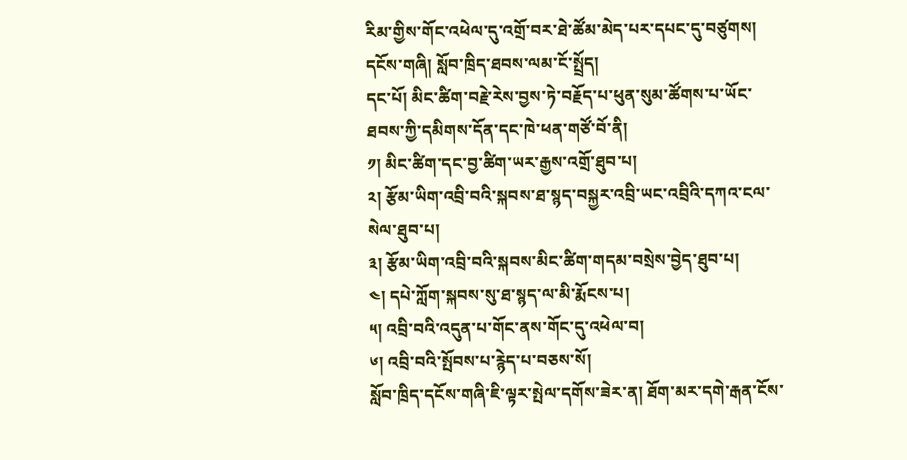རིམ་གྱིས་གོང་འཕེལ་དུ་འགྲོ་བར་ཐེ་ཚོམ་མེད་པར་དཔང་དུ་བཙུགས།
དངོས་གཞི། སློབ་ཁྲིད་ཐབས་ལམ་ངོ་སྤྲོད།
དང་པོ། མིང་ཚིག་བརྗེ་རེས་བྱས་ཏེ་བརྗོད་པ་ཕུན་སུམ་ཚོགས་པ་ཡོང་ཐབས་ཀྱི་དམིགས་དོན་དང་ཁེ་ཕན་གཙོ་བོ་ནི།
༡། མིང་ཚིག་དང་བྱ་ཚིག་ཡར་རྒྱས་འགྲོ་ཐུབ་པ།
༢། རྩོམ་ཡིག་འབྲི་བའི་སྐབས་ཐ་སྙད་བསྐྱར་འབྲི་ཡང་འབྲིའི་དཀའ་ངལ་སེལ་ཐུབ་པ།
༣། རྩོམ་ཡིག་འབྲི་བའི་སྐབས་མིང་ཚིག་གདམ་བསྲེས་བྱེད་ཐུབ་པ།
༤། དཔེ་ཀློག་སྐབས་སུ་ཐ་སྙད་ལ་མི་རྨོངས་པ།
༥། འབྲི་བའི་འདུན་པ་གོང་ནས་གོང་དུ་འཕེལ་བ།
༦། འབྲི་བའི་སྤོབས་པ་རྙེད་པ་བཅས་སོ།
སློབ་ཁྲིད་དངོས་གཞི་ཇི་ལྟར་སྤེལ་དགོས་ཟེར་ན། ཐོག་མར་དགེ་རྒན་ངོས་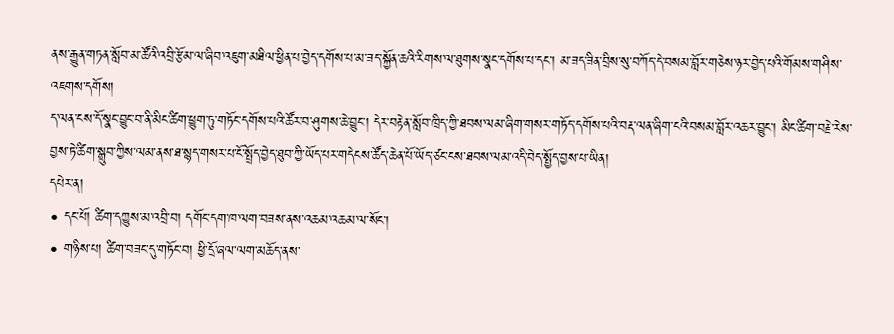ནས་རྒྱུན་གཏན་སློབ་མ་ཚོའི་འབྲི་རྩོམ་ལ་ཞིབ་འཇུག་མཐིལ་ཕྱིན་པ་བྱེད་དགོས་པ་མ་ཟད་སྐྱོན་ཆའི་རིགས་ལ་ཐུགས་སྣང་དགོས་པ་དང་། མ་ཟད་ཟིན་བྲིས་སུ་བཀོད་དེ་བསམ་བློར་གཅེས་ཉར་བྱེད་པའི་གོམས་གཤིས་འཇགས་དགོས།
ད་ལན་ངས་དོ་སྣང་བྱུང་བ་ནི་མིང་ཚིག་ཕྱུག་ཏུ་གཏོང་དགོས་པའི་ཚོར་བ་ཤུགས་ཆེ་བྱུང་། དེར་བརྟེན་སློབ་ཁྲིད་ཀྱི་ཐབས་ལམ་ཞིག་གསར་གཏོད་དགོས་པའི་བརྡ་ལན་ཞིག་ངའི་བསམ་བློར་འཆར་བྱུང་། མིང་ཚིག་བརྗེ་རེས་བྱས་ཏེ་ཚིག་སྒྲུབ་ཀྱིས་ལམ་ནས་ཐ་སྙད་གསར་པ་ངོ་སྤྲོད་བྱེད་ཐུབ་ཀྱི་ཡོད་པར་གདེངས་ཚོད་ཆེན་པོ་ཡོད་ཙང་ངས་ཐབས་ལམ་འདི་བེད་སྤྱོད་བྱས་པ་ཡིན།
དཔེར་ན།
• དང་པོ། ཚིག་དཀྱུས་མ་འབྲི་བ། དགོང་དག་ཁ་ལག་བཟས་ནས་འཆམ་འཆམ་ལ་སོང་།
• གཉིས་པ། ཚིག་བཟང་དུ་གཏོང་བ། ཕྱི་དྲོ་ཞལ་ལག་མཆོད་ནས་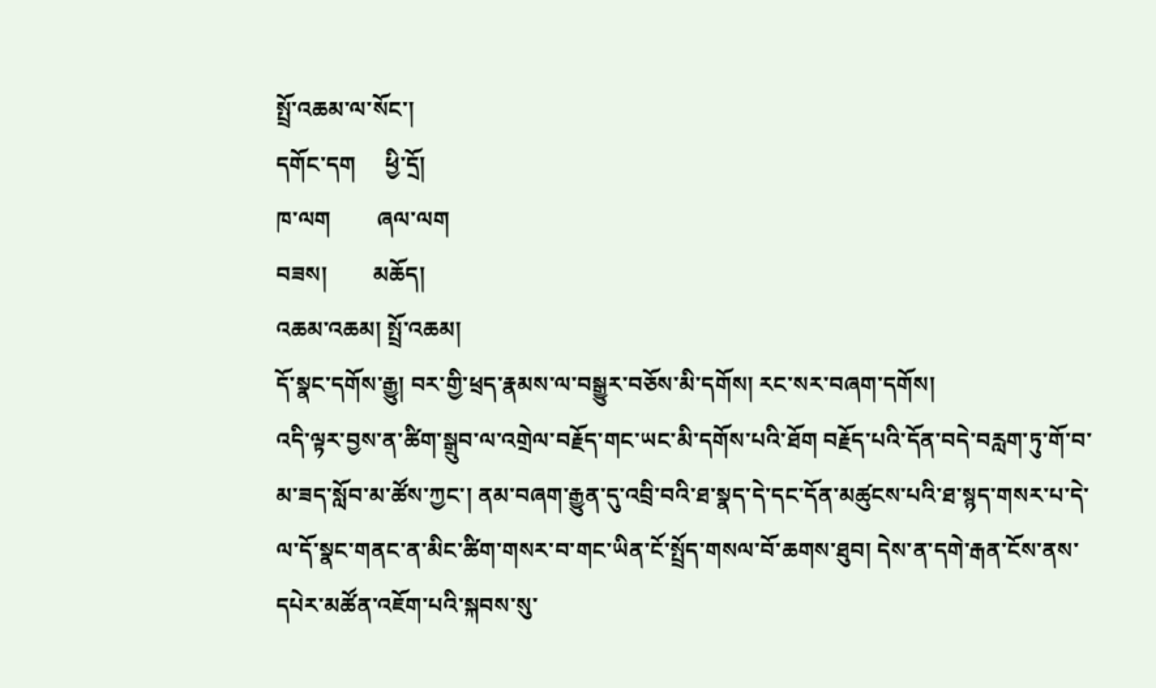སྤྲོ་འཆམ་ལ་སོང་།
དགོང་དག     ཕྱི་དྲོ།
ཁ་ལག        ཞལ་ལག
བཟས།        མཆོད།
འཆམ་འཆམ། སྤྲོ་འཆམ།
དོ་སྣང་དགོས་རྒྱུ། བར་གྱི་ཕྲད་རྣམས་ལ་བསྒྱུར་བཅོས་མི་དགོས། རང་སར་བཞག་དགོས།
འདི་ལྟར་བྱས་ན་ཚིག་སྒྲུབ་ལ་འགྲེལ་བརྗོད་གང་ཡང་མི་དགོས་པའི་ཐོག བརྗོད་པའི་དོན་བདེ་བརླག་ཏུ་གོ་བ་མ་ཟད་སློབ་མ་ཚོས་ཀྱང་། ནམ་བཞག་རྒྱུན་དུ་འབྲི་བའི་ཐ་སྣད་དེ་དང་དོན་མཚུངས་པའི་ཐ་སྙད་གསར་པ་དེ་ལ་དོ་སྣང་གནང་ན་མིང་ཚིག་གསར་བ་གང་ཡིན་ངོ་སྤྲོད་གསལ་བོ་ཆགས་ཐུབ། དེས་ན་དགེ་རྒན་ངོས་ནས་དཔེར་མཚོན་འཇོག་པའི་སྐབས་སུ་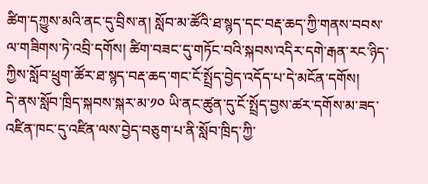ཚིག་དཀྱུས་མའི་ནང་དུ་བྲིས་ན། སློབ་མ་ཚོའི་ཐ་སྙད་དང་བརྡ་ཆད་ཀྱི་གནས་བབས་ལ་གཟིགས་ཏེ་འབྲི་དགོས། ཚིག་བཟང་དུ་གཏོང་བའི་སྐབས་འདིར་དགེ་རྒན་རང་ཉིད་ཀྱིས་སློབ་ཕྲུག་ཚོར་ཐ་སྙད་བརྡ་ཆད་གང་ངོ་སྤྲོད་བྱེད་འདོད་པ་དེ་མངོན་དགོས།
དེ་ནས་སློབ་ཁྲིད་སྐབས་སྐར་མ་༡༠ ཡི་ནང་ཚུན་དུ་ངོ་སྤྲོད་བྱས་ཚར་དགོས་མ་ཟད་འཛིན་ཁང་དུ་འཛིན་ལས་བྱེད་བཅུག་པ་ནི་སློབ་ཁྲིད་ཀྱི་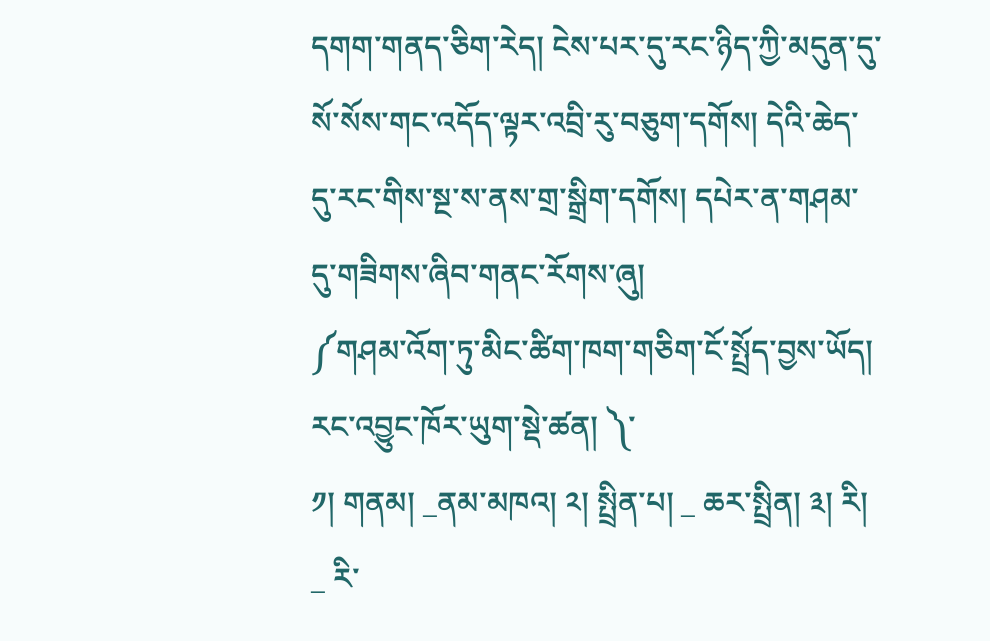དགག་གནད་ཅིག་རེད། ངེས་པར་དུ་རང་ཉིད་ཀྱི་མདུན་དུ་སོ་སོས་གང་འདོད་ལྟར་འབྲི་རུ་བཅུག་དགོས། དེའི་ཆེད་དུ་རང་གིས་སྔ་ས་ནས་གྲ་སྒྲིག་དགོས། དཔེར་ན་གཤམ་དུ་གཟིགས་ཞིབ་གནང་རོགས་ཞུ།
༼གཤམ་འོག་ཏུ་མིང་ཚིག་ཁག་གཅིག་ངོ་སྤྲོད་བྱས་ཡོད། རང་འབྱུང་ཁོར་ཡུག་སྡེ་ཚན། ༽་
༡། གནམ། _ནམ་མཁའ། ༢། སྤྲིན་པ། _ ཆར་སྤྲིན། ༣། རི། _ རི་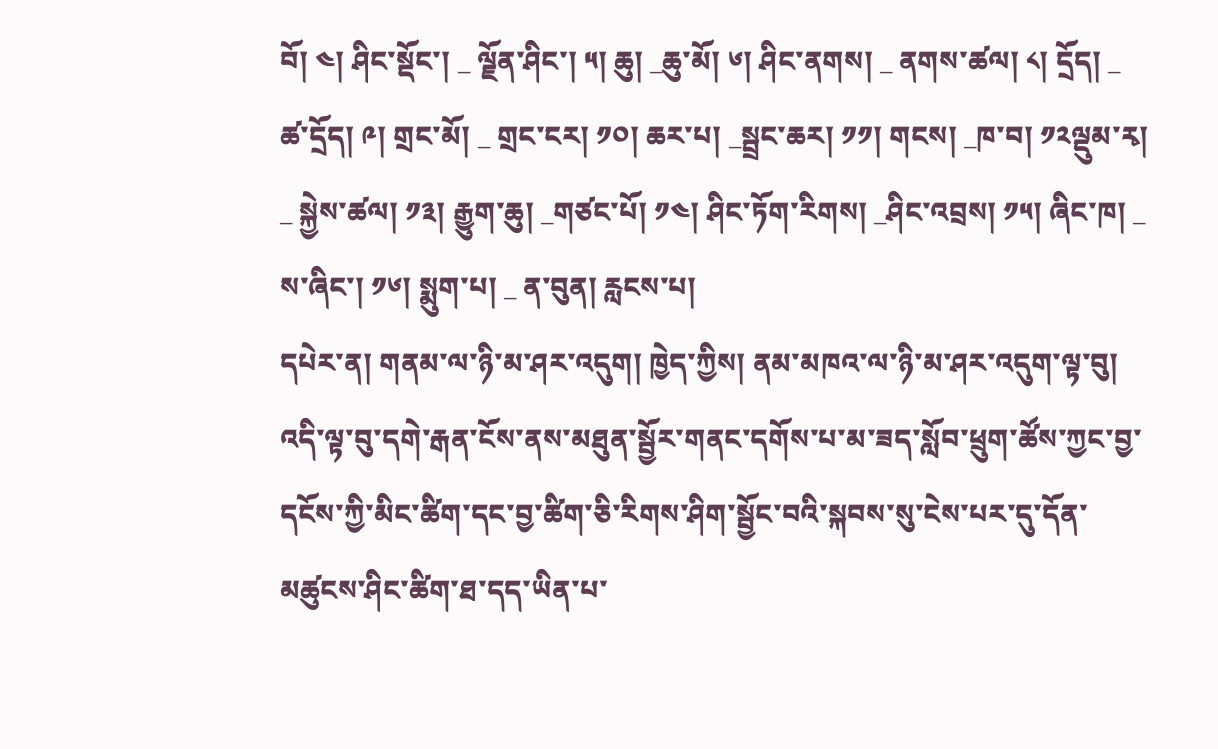བོ། ༤། ཤིང་སྡོང་། _ ལྗོན་ཤིང་། ༥། ཆུ། _ཆུ་མོ། ༦། ཤིང་ནགས། _ ནགས་ཚལ། ༨། དྲོད། _ ཚ་དྲོད། ༩། གྲང་མོ། _ གྲང་ངར། ༡༠། ཆར་པ། _སྦྲང་ཆར། ༡༡། གངས། _ཁ་བ། ༡༢ལྡུམ་རྭ། _ སྐྱེས་ཚལ། ༡༣། རྒྱུག་ཆུ། _གཙང་པོ། ༡༤། ཤིང་ཏོག་རིགས། _ཤིང་འབྲས། ༡༥། ཞིང་ཁ། _ ས་ཞིང་། ༡༦། སྨུག་པ། _ ན་བུན། རླངས་པ།
དཔེར་ན། གནམ་ལ་ཉི་མ་ཤར་འདུག། ཁྱེད་ཀྱིས། ནམ་མཁའ་ལ་ཉི་མ་ཤར་འདུག་ལྟ་བུ། འདི་ལྟ་བུ་དགེ་རྒན་ངོས་ནས་མཐུན་སྦྱོར་གནང་དགོས་པ་མ་ཟད་སློབ་ཕྲུག་ཚོས་ཀྱང་བྱ་དངོས་ཀྱི་མིང་ཚིག་དང་བྱ་ཚིག་ཅི་རིགས་ཤིག་སྦྱོང་བའི་སྐབས་སུ་ངེས་པར་དུ་དོན་མཚུངས་ཤིང་ཚིག་ཐ་དད་ཡིན་པ་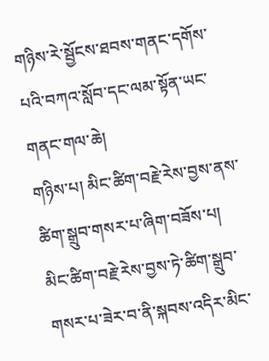གཉིས་རེ་སྦྱོངས་ཐབས་གནང་དགོས་པའི་བཀའ་སློབ་དང་ལམ་སྟོན་ཡང་གནང་གལ་ཆེ།
གཉིས་པ། མིང་ཚིག་བརྗེ་རེས་བྱས་ནས་ཚིག་སྒྲུབ་གསར་པ་ཞིག་བཟོས་པ། མིང་ཚིག་བརྗེ་རེས་བྱས་ཏེ་ཚིག་སྒྲུབ་གསར་པ་ཟེར་བ་ནི་སྐབས་འདིར་མིང་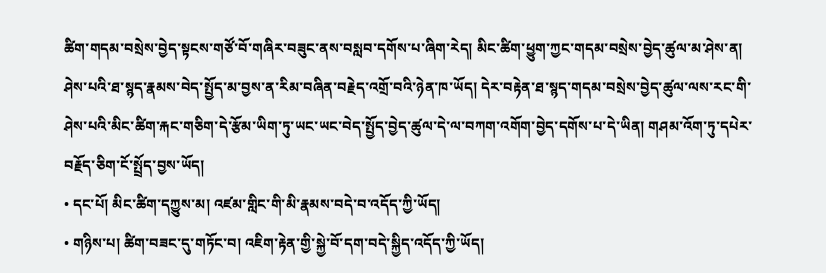ཚིག་གདམ་བསྲེས་བྱེད་སྟངས་གཙོ་བོ་གཞིར་བཟུང་ནས་བསླབ་དགོས་པ་ཞིག་རེད། མིང་ཚིག་ཕྱུག་ཀྱང་གདམ་བསྲེས་བྱེད་ཚུལ་མ་ཤེས་ན། ཤེས་པའི་ཐ་སྙད་རྣམས་བེད་སྤྱོད་མ་བྱས་ན་རིམ་བཞིན་བརྗེད་འགྲོ་བའི་ཉེན་ཁ་ཡོད། དེར་བརྟེན་ཐ་སྙད་གདམ་བསྲེས་བྱེད་ཚུལ་ལས་རང་གི་ཤེས་པའི་མིང་ཚིག་རྐང་གཅིག་དེ་རྩོམ་ཡིག་ཏུ་ཡང་ཡང་བེད་སྤྱོད་བྱེད་ཚུལ་དེ་ལ་བཀག་འགོག་བྱེད་དགོས་པ་དེ་ཡིན། གཤམ་འོག་ཏུ་དཔེར་བརྗོད་ཅིག་ངོ་སྤྲོད་བྱས་ཡོད།
• དང་པོ། མིང་ཚིག་དཀྱུས་མ། འཛམ་གླིང་གི་མི་རྣམས་བདེ་བ་འདོད་ཀྱི་ཡོད།
• གཉིས་པ། ཚིག་བཟང་དུ་གཏོང་བ། འཇིག་རྟེན་གྱི་སྐྱེ་བོ་དག་བདེ་སྐྱིད་འདོད་ཀྱི་ཡོད།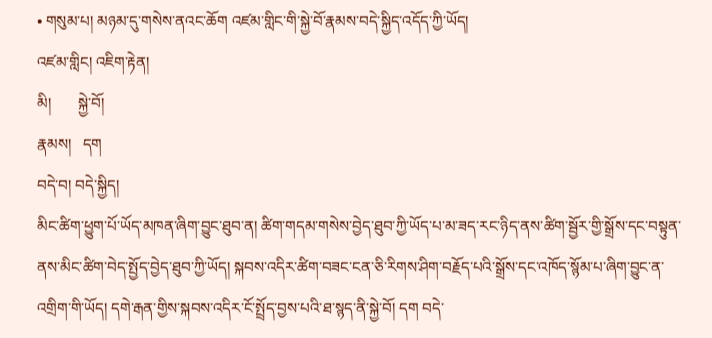• གསུམ་པ། མཉམ་དུ་གསེས་ནའང་ཆོག འཛམ་གླིང་གི་སྐྱེ་བོ་རྣམས་བདེ་སྐྱིད་འདོད་ཀྱི་ཡོད།
འཛམ་གླིང། འཇིག་རྟེན།
མི།       སྐྱེ་བོ།
རྣམས།   དག
བདེ་བ། བདེ་སྐྱིད།
མིང་ཚིག་ཕྱུག་པོ་ཡོད་མཁན་ཞིག་བྱུང་ཐུབ་ན། ཚིག་གདམ་གསེས་བྱེད་ཐུབ་ཀྱི་ཡོད་པ་མ་ཟད་རང་ཉིད་ནས་ཚིག་སྦྱོར་གྱི་སྒྲོས་དང་བསྟུན་ནས་མིང་ཚིག་བེད་སྤྱོད་བྱེད་ཐུབ་ཀྱི་ཡོད། སྐབས་འདིར་ཚིག་བཟང་ངན་ཅི་རིགས་ཤིག་བརྗོད་པའི་སྒྲོས་དང་འཁོད་སྙོམ་པ་ཞིག་བྱུང་ན་འགྲིག་གི་ཡོད། དགེ་རྒན་གྱིས་སྐབས་འདིར་ངོ་སྤྲོད་བྱས་པའི་ཐ་སྙད་ནི་སྐྱེ་བོ། དག བདེ་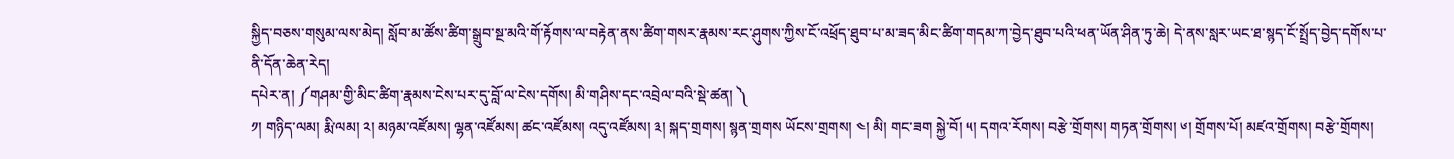སྐྱིད་བཅས་གསུམ་ལས་མེད། སློབ་མ་ཚོས་ཚིག་སྒྲུབ་སྔ་མའི་གོ་རྟོགས་ལ་བརྟེན་ནས་ཚིག་གསར་རྣམས་རང་ཤུགས་ཀྱིས་ངོ་འཕྲོད་ཐུབ་པ་མ་ཟད་མིང་ཚིག་གདམ་ཀ་བྱེད་ཐུབ་པའི་ཕན་ཡོན་ཤིན་ཏུ་ཆེ། དེ་ནས་སླར་ཡང་ཐ་སྙད་ངོ་སྤྲོད་བྱེད་དགོས་པ་ནི་དོན་ཆེན་རེད།
དཔེར་ན། ༼གཤམ་གྱི་མིང་ཚིག་རྣམས་ངེས་པར་དུ་བློ་ལ་ངེས་དགོས། མི་གཤིས་དང་འབྲེལ་བའི་སྡེ་ཚན། ༽
༡། གཉིད་ལམ། རྨི་ལམ། ༢། མཉམ་འཛོམས། ལྷན་འཛོམས། ཚང་འཛོམས། འདུ་འཛོམས། ༣། སྐད་གྲགས། སྙན་གྲགས ཡོངས་གྲགས། ༤། མི། གང་ཟག སྐྱེ་བོ། ༥། དགའ་རོགས། བརྩེ་གྲོགས། གཏན་གྲོགས། ༦། གྲོགས་པོ། མཛའ་གྲོགས། བརྩེ་གྲོགས།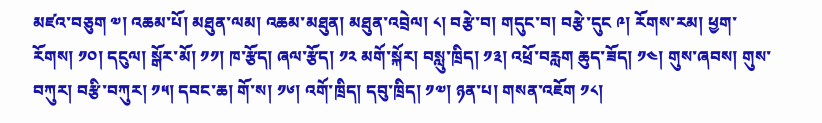མཛའ་བཅུག ༧། འཆམ་པོ། མཐུན་ལམ། འཆམ་མཐུན། མཐུན་འབྲེལ། ༨། བརྩེ་བ། གདུང་བ། བརྩེ་དུང ༩། རོགས་རམ། ཕྱག་རོགས། ༡༠། དངུལ། སྒོར་མོ། ༡༡། ཁ་རྩོད། ཞལ་རྩོད། ༡༢ མགོ་སྐོར། བསླུ་ཁྲིད། ༡༣། འཕྲོ་བརླག ཆུད་ཟོད། ༡༤། གུས་ཞབས། གུས་བཀུར། བརྩི་བཀུར། ༡༥། དབང་ཆ། གོ་ས། ༡༦། འགོ་ཁྲིད། དབུ་ཁྲིད། ༡༧། ཉན་པ། གསན་འཇོག ༡༨།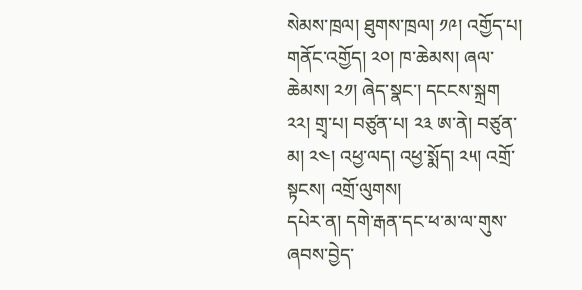སེམས་ཁྲལ། ཐུགས་ཁྲལ། ༡༩། འགྱོད་པ། གནོང་འགྱོད། ༢༠། ཁ་ཆེམས། ཞལ་ཆེམས། ༢༡། ཞེད་སྣང་། དངངས་སྐྲག ༢༢། གྲྭ་པ། བཙུན་པ། ༢༣ ཨ་ནེ། བཙུན་མ། ༢༤། འཕྱ་ལད། འཕྱ་སྨོད། ༢༥། འགྲོ་སྟངས། འགྲོ་ལུགས།
དཔེར་ན། དགེ་རྒན་དང་ཕ་མ་ལ་གུས་ཞབས་བྱེད་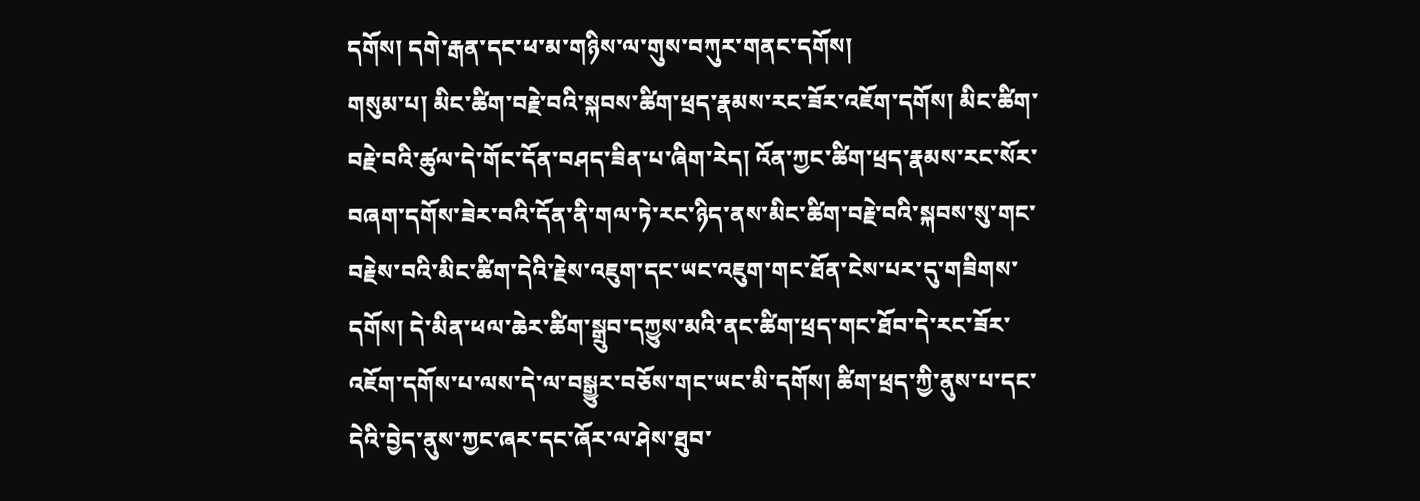དགོས། དགེ་རྒན་དང་ཕ་མ་གཉིས་ལ་གུས་བཀུར་གནང་དགོས།
གསུམ་པ། མིང་ཚིག་བརྗེ་བའི་སྐབས་ཚིག་ཕྲད་རྣམས་རང་ཟོར་འཇོག་དགོས། མིང་ཚིག་བརྗེ་བའི་ཚུལ་དེ་གོང་དོན་བཤད་ཟིན་པ་ཞིག་རེད། འོན་ཀྱང་ཚིག་ཕྲད་རྣམས་རང་སོར་བཞག་དགོས་ཟེར་བའི་དོན་ནི་གལ་ཏེ་རང་ཉིད་ནས་མིང་ཚིག་བརྗེ་བའི་སྐབས་སུ་གང་བརྗེས་བའི་མིང་ཚིག་དེའི་རྗེས་འཇུག་དང་ཡང་འཇུག་གང་ཐོན་ངེས་པར་དུ་གཟིགས་དགོས། དེ་མིན་ཕལ་ཆེར་ཚིག་སྒྲུབ་དཀྱུས་མའི་ནང་ཚིག་ཕྲད་གང་ཐོབ་དེ་རང་ཟོར་འཇོག་དགོས་པ་ལས་དེ་ལ་བསྒྱུར་བཅོས་གང་ཡང་མི་དགོས། ཚིག་ཕྲད་ཀྱི་ནུས་པ་དང་དེའི་བྱེད་ནུས་ཀྱང་ཞར་དང་ཞོར་ལ་ཤེས་ཐུབ་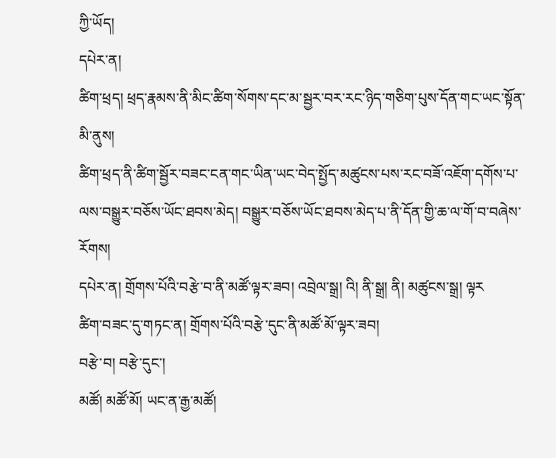ཀྱི་ཡོད།
དཔེར་ན།
ཚིག་ཕྲད། ཕྲད་རྣམས་ནི་མིང་ཚིག་སོགས་དང་མ་སྦྱར་བར་རང་ཉིད་གཅིག་པུས་དོན་གང་ཡང་སྟོན་མི་ནུས།
ཚིག་ཕྲད་ནི་ཚིག་སྦྱོར་བཟང་ངན་གང་ཡིན་ཡང་བེད་སྤྱོད་མཚུངས་པས་རང་བཟོ་འཇོག་དགོས་པ་ལས་བསྒྱུར་བཅོས་ཡོང་ཐབས་མེད། བསྒྱུར་བཅོས་ཡོང་ཐབས་མེད་པ་ནི་དོན་གྱི་ཆ་ལ་གོ་བ་བཞེས་རོགས།
དཔེར་ན། གྲོགས་པོའི་བརྩེ་བ་ནི་མཚོ་ལྟར་ཟབ། འབྲེལ་སྒྲ། འི། ནི་སྒྲ། ནི། མཚུངས་སྒྲ། ལྟར
ཚིག་བཟང་དུ་གཏང་ན། གྲོགས་པོའི་བརྩེ་དུང་ནི་མཚོ་མོ་ལྟར་ཟབ།
བརྩེ་བ། བརྩེ་དུང་།
མཚོ། མཚོ་མོ། ཡང་ན་རྒྱ་མཚོ།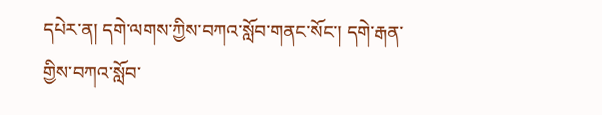དཔེར་ན། དགེ་ལགས་ཀྱིས་བཀའ་སློབ་གནང་སོང་། དགེ་རྒན་གྱིས་བཀའ་སློབ་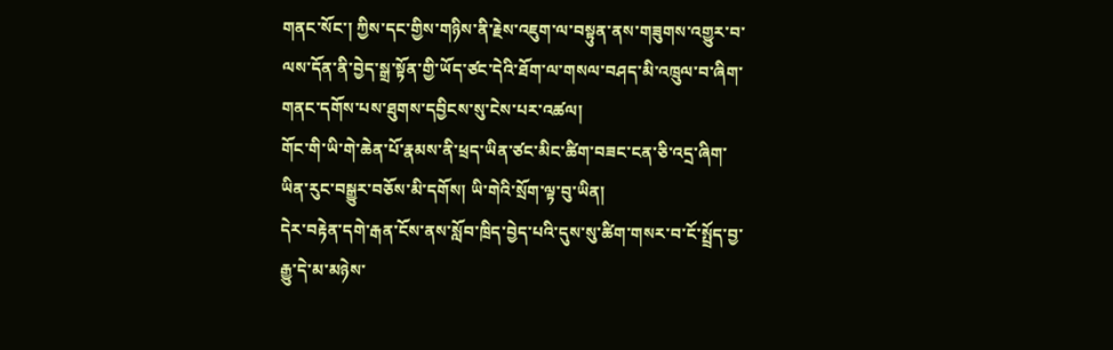གནང་སོང་། ཀྱིས་དང་གྱིས་གཉིས་ནི་རྗེས་འཇུག་ལ་བསྟུན་ནས་གཟུགས་འགྱུར་བ་ལས་དོན་ནི་བྱེད་སྒྲ་སྟོན་གྱི་ཡོད་ཙང་དེའི་ཐོག་ལ་གསལ་བཤད་མི་འཁྲུལ་བ་ཞིག་གནང་དགོས་པས་ཐུགས་དབྱིངས་སུ་ངེས་པར་འཚལ།
གོང་གི་ཡི་གེ་ཆེན་པོ་རྣམས་ནི་ཕྲད་ཡིན་ཙང་མིང་ཚིག་བཟང་ངན་ཅི་འདྲ་ཞིག་ཡིན་རུང་བསྒྱུར་བཅོས་མི་དགོས། ཡི་གེའི་སྲོག་ལྟ་བུ་ཡིན།
དེར་བརྟེན་དགེ་རྒན་ངོས་ནས་སློབ་ཁྲིད་བྱེད་པའི་དུས་སུ་ཚིག་གསར་བ་ངོ་སྤྲོད་བྱ་རྒྱུ་དེ་མ་མཉེས་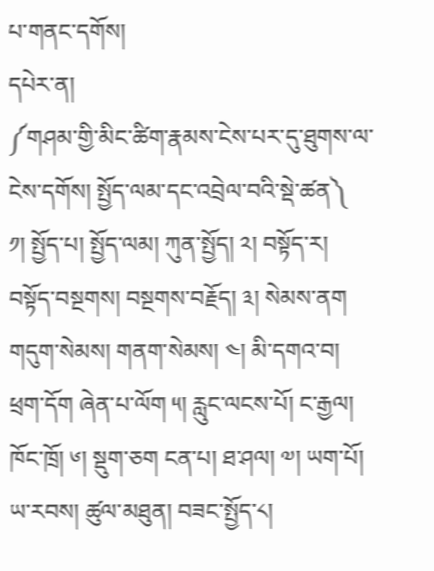པ་གནང་དགོས།
དཔེར་ན།
༼གཤམ་གྱི་མིང་ཚིག་རྣམས་ངེས་པར་དུ་ཐུགས་ལ་ངེས་དགོས། སྤྱོད་ལམ་དང་འབྲེལ་བའི་སྡེ་ཚན༽
༡། སྤྱོད་པ། སྤྱོད་ལམ། ཀུན་སྤྱོད། ༢། བསྟོད་ར། བསྟོད་བསྔགས། བསྔགས་བརྗོད། ༣། སེམས་ནག གདུག་སེམས། གནག་སེམས། ༤། མི་དགའ་བ། ཕྲག་དོག ཞེན་པ་ལོག ༥། རླུང་ལངས་པོ། ང་རྒྱལ། ཁོང་ཁྲོ། ༦། སྡུག་ཅག ངན་པ། ཐ་ཤལ། ༧། ཡག་པོ། ཡ་རབས། ཚུལ་མཐུན། བཟང་སྤྱོད་༨།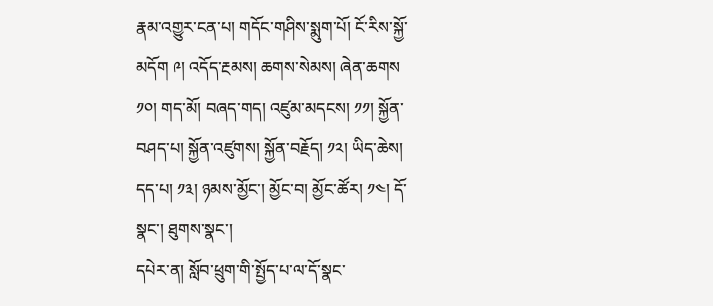རྣམ་འགྱུར་ངན་པ། གདོང་གཤིས་སྨུག་པོ། ངོ་རིས་སྐྱོ་མདོག ༩། འདོད་རྔམས། ཆགས་སེམས། ཞེན་ཆགས ༡༠། གད་མོ། བཞད་གད། འཛུམ་མདངས། ༡༡། སྐྱོན་བཤད་པ། སྐྱོན་འཛུགས། སྐྱོན་བརྗོད། ༡༢། ཡིད་ཆེས། དད་པ། ༡༣། ཉམས་མྱོང་། མྱོང་བ། མྱོང་ཚོར། ༡༤། དོ་སྣང་། ཐུགས་སྣང་།
དཔེར་ན། སློབ་ཕྲུག་གི་སྤྱོད་པ་ལ་དོ་སྣང་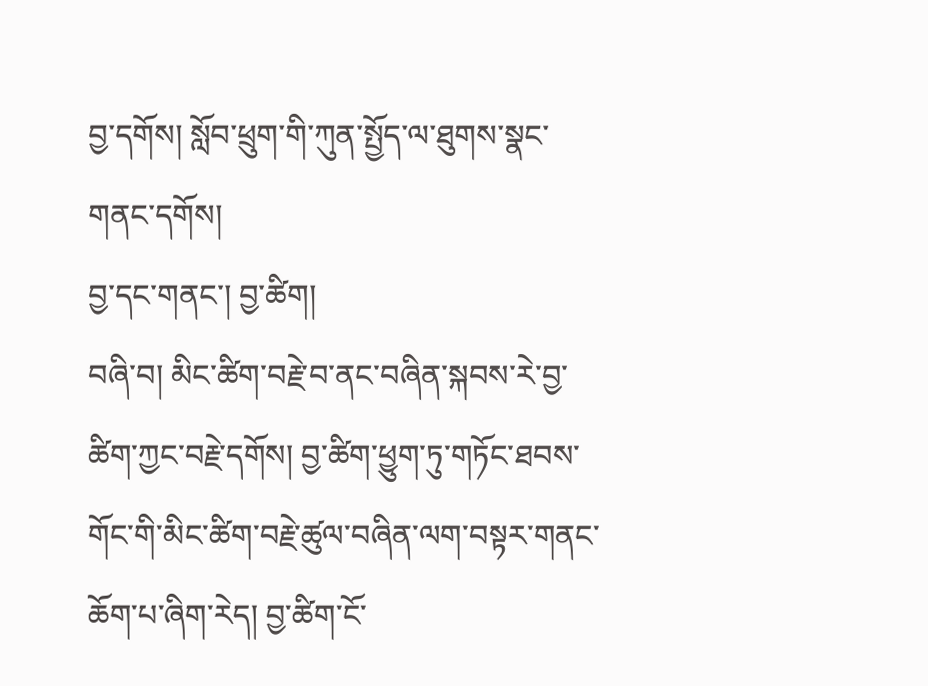བྱ་དགོས། སློབ་ཕྲུག་གི་ཀུན་སྤྱོད་ལ་ཐུགས་སྣང་གནང་དགོས།
བྱ་དང་གནང་། བྱ་ཚིག།
བཞི་བ། མིང་ཚིག་བརྗེ་བ་ནང་བཞིན་སྐབས་རེ་བྱ་ཚིག་ཀྱང་བརྗེ་དགོས། བྱ་ཚིག་ཕྱུག་ཏུ་གཏོང་ཐབས་གོང་གི་མིང་ཚིག་བརྗེ་ཚུལ་བཞིན་ལག་བསྟར་གནང་ཆོག་པ་ཞིག་རེད། བྱ་ཚིག་ངོ་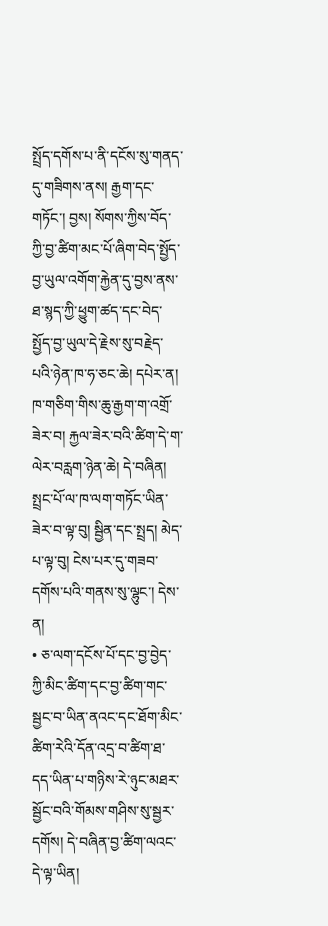སྤྲོད་དགོས་པ་ནི་དངོས་སུ་གནད་དུ་གཟིགས་ནས། རྒྱག་དང་གཏོང་། བྱས། སོགས་ཀྱིས་བོད་ཀྱི་བྱ་ཚིག་མང་པོ་ཞིག་བེད་སྤྱོད་བྱ་ཡུལ་འགོག་རྐྱེན་དུ་བྱས་ནས་ཐ་སྙད་ཀྱི་ཕྱུག་ཚད་དང་བེད་སྤྱོད་བྱ་ཡུལ་དེ་རྗེས་སུ་བརྗེད་པའི་ཉེན་ཁ་ཧ་ཅང་ཆེ། དཔེར་ན། ཁ་གཅིག་གིས་ཆུ་རྒྱག་ག་འགྲོ་ཟེར་བ། རྐྱལ་ཟེར་བའི་ཚིག་དེ་ག་ལེར་བརླག་ཉེན་ཆེ། དེ་བཞིན། སྤྲང་པོ་ལ་ཁ་ལག་གཏོང་ཡིན་ཟེར་བ་ལྟ་བུ། སྦྱིན་དང་སྤྲད། མེད་པ་ལྟ་བུ། ངེས་པར་དུ་གཟབ་དགོས་པའི་གནས་སུ་ལྷུང་། དེས་ན།
• ཅ་ལག་དངོས་པོ་དང་བྱ་བྱེད་ཀྱི་མིང་ཚིག་དང་བྱ་ཚིག་གང་སྦྱང་བ་ཡིན་ནའང་དང་ཐོག་མིང་ཚིག་རེའི་དོན་འདྲ་བ་ཚིག་ཐ་དད་ཡིན་པ་གཉིས་རེ་ཉུང་མཐར་སྦྱོང་བའི་གོམས་གཤིས་སུ་སྦྱར་དགོས། དེ་བཞིན་བྱ་ཚིག་ལའང་དེ་ལྟ་ཡིན།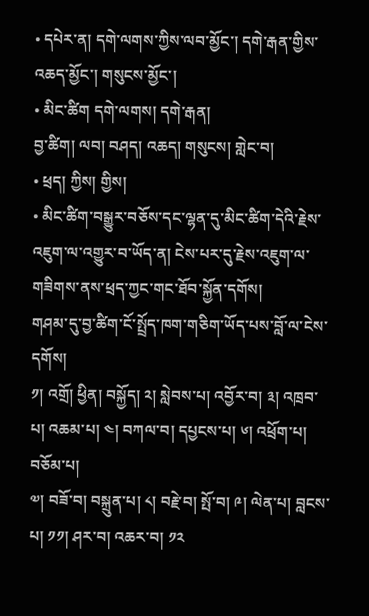• དཔེར་ན། དགེ་ལགས་ཀྱིས་ལབ་མྱོང་། དགེ་རྒན་གྱིས་འཆད་མྱོང་། གསུངས་མྱོང་།
• མིང་ཚིག དགེ་ལགས། དགེ་རྒན།
བྱ་ཚིག། ལབ། བཤད། འཆད། གསུངས། གླེང་བ།
• ཕྲད། ཀྱིས། གྱིས།
• མིང་ཚིག་བསྒྱུར་བཅོས་དང་ལྷན་དུ་མིང་ཚིག་དེའི་རྗེས་འཇུག་ལ་འགྱུར་བ་ཡོད་ན། ངེས་པར་དུ་རྗེས་འཇུག་ལ་གཟིགས་ནས་ཕྲད་ཀྱང་གང་ཐོབ་སྐྱོན་དགོས།
གཤམ་དུ་བྱ་ཚིག་ངོ་སྤྲོད་ཁག་གཅིག་ཡོད་པས་བློ་ལ་ངེས་དགོས།
༡། འགྲོ། ཕྱིན། བསྐྱོད། ༢། སླེབས་པ། འབྱོར་བ། ༣། འཁྲབ་པ། འཆམ་པ། ༤། བཀལ་བ། དཔྱངས་པ། ༦། འཕྲོག་པ། བཅོམ་པ།
༧། བཟོ་བ། བསྐྲུན་པ། ༨། བརྗེ་བ། སྤོ་བ། ༩། ལེན་པ། བླངས་པ། ༡༡། ཤར་བ། འཆར་བ། ༡༢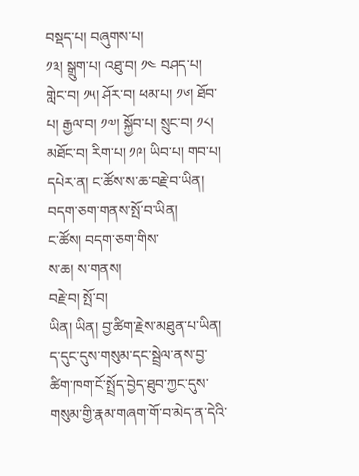བསྡད་པ། བཞུགས་པ།
༡༣། སྒྲུག་པ། འཐུ་བ། ༡༤ བཤད་པ། གླེང་བ། ༡༥། ཤོར་བ། ཕམ་པ། ༡༦། ཐོབ་པ། རྒྱལ་བ། ༡༧། སྐྱོབ་པ། སྲུང་བ། ༡༨། མཐོང་བ། རིག་པ། ༡༩། ཡིབ་པ། གབ་པ།
དཔེར་ན། ང་ཚོས་ས་ཆ་བརྗེ་བ་ཡིན། བདག་ཅག་གནས་སྤོ་བ་ཡིན།
ང་ཚོས། བདག་ཅག་གིས་
ས་ཆ། ས་གནས།
བརྗེ་བ། སྤོ་བ།
ཡིན། ཡིན། བྱ་ཚིག་རྗེས་མཐུན་པ་ཡིན།
ད་དུང་དུས་གསུམ་དང་སྦྲེལ་ནས་བྱ་ཚིག་ཁག་ངོ་སྤྲོད་བྱེད་ཐུབ་ཀྱང་དུས་གསུམ་གྱི་རྣམ་གཞག་གོ་བ་མེད་ན་དེའི་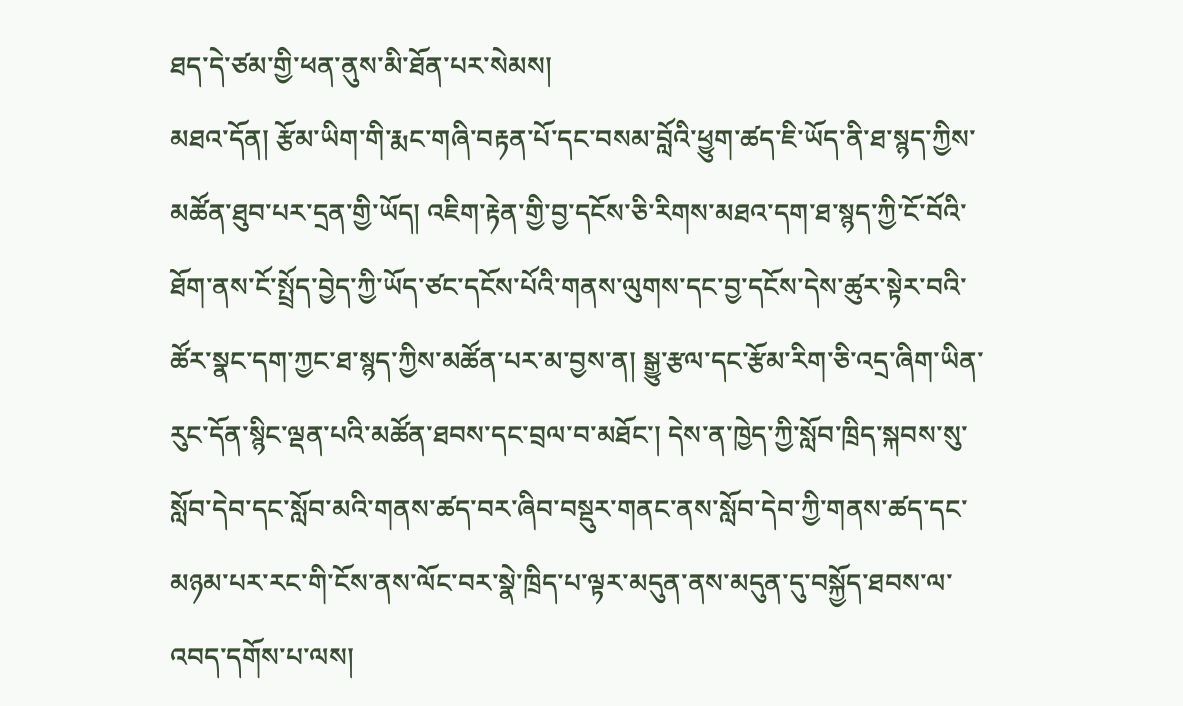ཐད་དེ་ཙམ་གྱི་ཕན་ནུས་མི་ཐོན་པར་སེམས།
མཐའ་དོན། རྩོམ་ཡིག་གི་རྨང་གཞི་བརྟན་པོ་དང་བསམ་བློའི་ཕྱུག་ཚད་ཇི་ཡོད་ནི་ཐ་སྙད་ཀྱིས་མཚོན་ཐུབ་པར་དྲན་གྱི་ཡོད། འཇིག་རྟེན་གྱི་བྱ་དངོས་ཅི་རིགས་མཐའ་དག་ཐ་སྙད་ཀྱི་ངོ་བོའི་ཐོག་ནས་ངོ་སྤྲོད་བྱེད་ཀྱི་ཡོད་ཙང་དངོས་པོའི་གནས་ལུགས་དང་བྱ་དངོས་དེས་ཚུར་སྟེར་བའི་ཚོར་སྣང་དག་ཀྱང་ཐ་སྙད་ཀྱིས་མཚོན་པར་མ་བྱས་ན། སྒྱུ་རྩལ་དང་རྩོམ་རིག་ཅི་འདྲ་ཞིག་ཡིན་རུང་དོན་སྙིང་ལྡན་པའི་མཚོན་ཐབས་དང་བྲལ་བ་མཐོང་། དེས་ན་ཁྱེད་ཀྱི་སློབ་ཁྲིད་སྐབས་སུ་སློབ་དེབ་དང་སློབ་མའི་གནས་ཚད་བར་ཞིབ་བསྡུར་གནང་ནས་སློབ་དེབ་ཀྱི་གནས་ཚད་དང་མཉམ་པར་རང་གི་ངོས་ནས་ལོང་བར་སྣེ་ཁྲིད་པ་ལྟར་མདུན་ནས་མདུན་དུ་བསྐྱོད་ཐབས་ལ་འབད་དགོས་པ་ལས།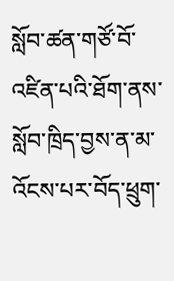སློབ་ཚན་གཙོ་བོ་འཛིན་པའི་ཐོག་ནས་སློབ་ཁྲིད་བྱས་ན་མ་འོངས་པར་བོད་ཕྲུག་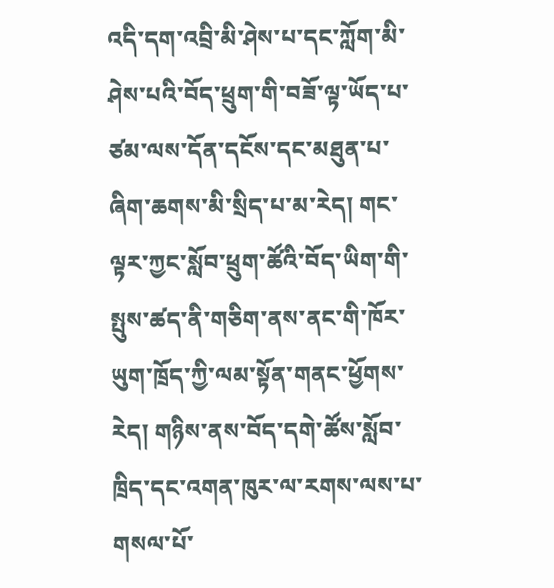འདི་དག་འབྲི་མི་ཤེས་པ་དང་ཀློག་མི་ཤེས་པའི་བོད་ཕྲུག་གི་བཟོ་ལྟ་ཡོད་པ་ཙམ་ལས་དོན་དངོས་དང་མཐུན་པ་ཞིག་ཆགས་མི་སྲིད་པ་མ་རེད། གང་ལྟར་ཀྱང་སློབ་ཕྲུག་ཚོའི་བོད་ཡིག་གི་སྤུས་ཚད་ནི་གཅིག་ནས་ནང་གི་ཁོར་ཡུག་ཁྲོད་ཀྱི་ལམ་སྟོན་གནང་ཕྱོགས་རེད། གཉིས་ནས་བོད་དགེ་ཚོས་སློབ་ཁྲིད་དང་འགན་ཁུར་ལ་རགས་ལས་པ་གསལ་པོ་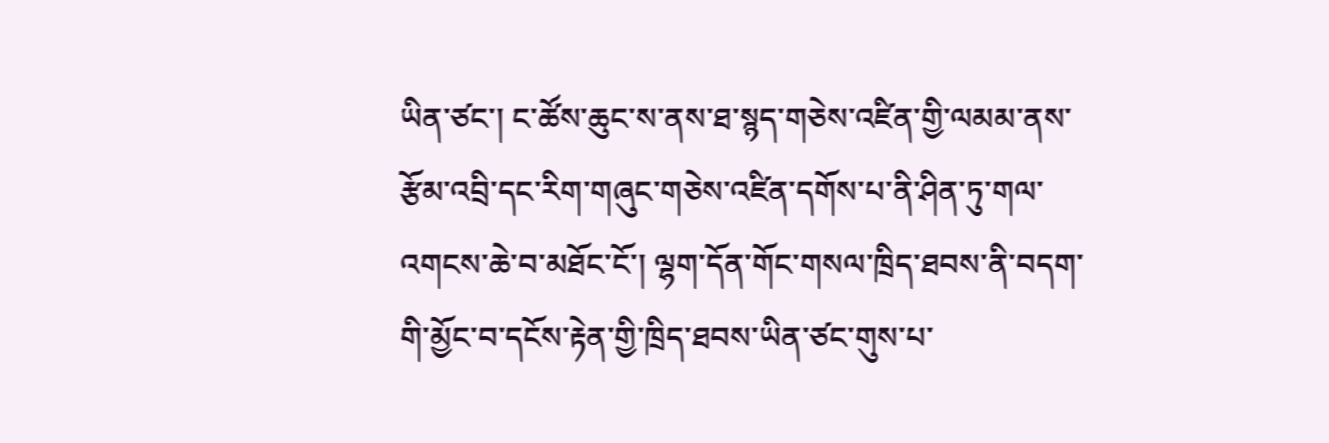ཡིན་ཙང་། ང་ཚོས་ཆུང་ས་ནས་ཐ་སྙད་གཅེས་འཛིན་གྱི་ལམམ་ནས་རྩོམ་འབྲི་དང་རིག་གཞུང་གཅེས་འཛིན་དགོས་པ་ནི་ཤིན་ཏུ་གལ་འགངས་ཆེ་བ་མཐོང་ངོ་། ལྷག་དོན་གོང་གསལ་ཁྲིད་ཐབས་ནི་བདག་གི་མྱོང་བ་དངོས་རྟེན་གྱི་ཁྲིད་ཐབས་ཡིན་ཙང་གུས་པ་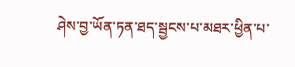ཤེས་བྱ་ཡོན་ཏན་ཐད་སྦྱངས་པ་མཐར་ཕྱིན་པ་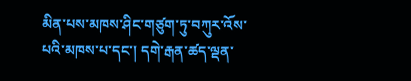མིན་པས་མཁས་ཤིང་གཙུག་ཏུ་བཀུར་འོས་པའི་མཁས་པ་དང་། དགེ་རྒན་ཚད་ལྡན་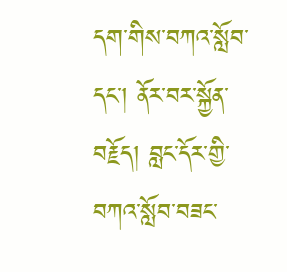དག་གིས་བཀའ་སློབ་དང་། ནོར་བར་སྐྱོན་བརྗོད། བླང་དོར་གྱི་བཀའ་སློབ་བཟང་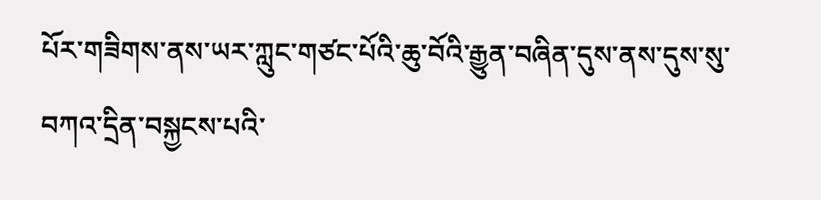པོར་གཟིགས་ནས་ཡར་ཀླུང་གཙང་པོའི་ཆུ་བོའི་རྒྱུན་བཞིན་དུས་ནས་དུས་སུ་བཀའ་དྲིན་བསྐྱངས་པའི་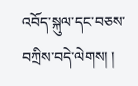འབོད་སྐུལ་དང་བཅས་བཀྲིས་བདེ་ལེགས། །